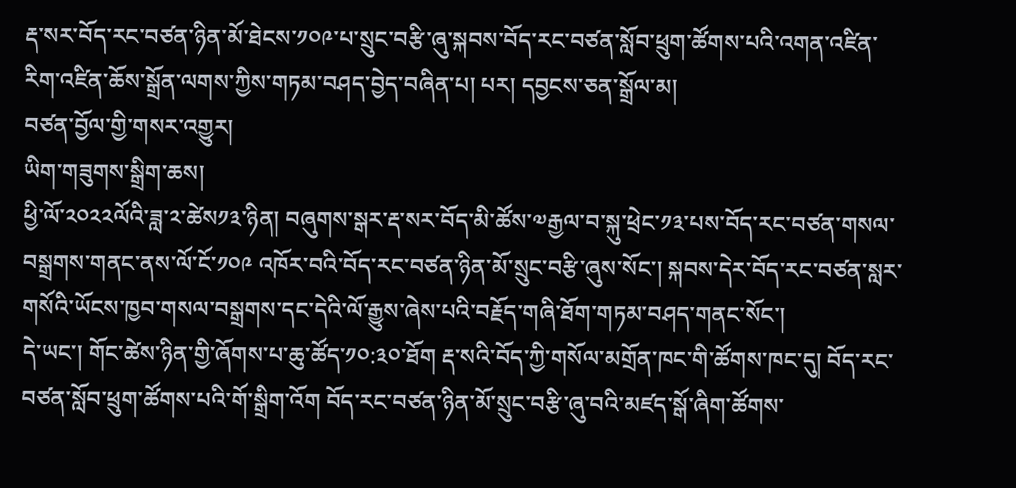རྡ་སར་བོད་རང་བཙན་ཉིན་མོ་ཐེངས་༡༠༩་པ་སྲུང་བརྩི་ཞུ་སྐབས་བོད་རང་བཙན་སློབ་ཕྲུག་ཚོགས་པའི་འགན་འཛིན་རིག་འཛིན་ཆོས་སྒྲོན་ལགས་ཀྱིས་གཏམ་བཤད་བྱེད་བཞིན་པ། པར། དབྱངས་ཅན་སྒྲོལ་མ།
བཙན་བྱོལ་གྱི་གསར་འགྱུར།
ཡིག་གཟུགས་སྒྲིག་ཆས།
ཕྱི་ལོ་༢༠༢༢ལོའི་ཟླ་༢་ཚེས༡༣་ཉིན། བཞུགས་སྒར་རྡ་སར་བོད་མི་ཚོས་༧རྒྱལ་བ་སྐུ་ཕྲེང་༡༣་པས་བོད་རང་བཙན་གསལ་བསྒྲགས་གནང་ནས་ལོ་ངོ་༡༠༩ འཁོར་བའི་བོད་རང་བཙན་ཉིན་མོ་སྲུང་བརྩི་ཞུས་སོང་། སྐབས་དེར་བོད་རང་བཙན་སླར་གསོའི་ཡོངས་ཁྱབ་གསལ་བསྒྲགས་དང་དེའི་ལོ་རྒྱུས་ཞེས་པའི་བརྗོད་གཞི་ཐོག་གཏམ་བཤད་གནང་སོང་།
དེ་ཡང་། གོང་ཚེས་ཉིན་གྱི་ཞོགས་པ་ཆུ་ཚོད་༡༠:༣༠་ཐོག རྡ་སའི་བོད་ཀྱི་གསོལ་མགྲོན་ཁང་གི་ཚོགས་ཁང་དུ། བོད་རང་བཙན་སློབ་ཕྲུག་ཚོགས་པའི་གོ་སྒྲིག་འོག བོད་རང་བཙན་ཉིན་མོ་སྲུང་བརྩི་ཞུ་བའི་མཛད་སྒོ་ཞིག་ཚོགས་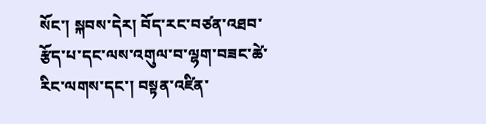སོང་། སྐབས་དེར། བོད་རང་བཙན་འཐབ་རྩོད་པ་དང་ལས་འགུལ་བ་ལྷག་བཟང་ཚེ་རིང་ལགས་དང་། བསྟན་འཛིན་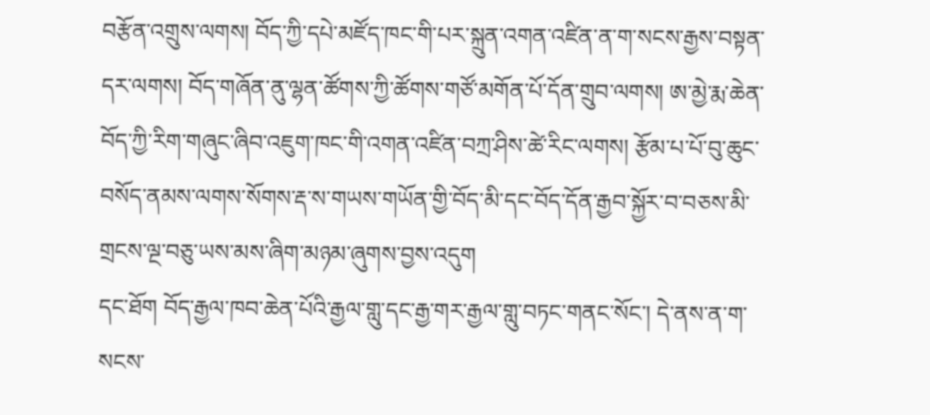བརྩོན་འགྲུས་ལགས། བོད་ཀྱི་དཔེ་མཛོད་ཁང་གི་པར་སྐྲུན་འགན་འཛིན་ན་ག་སངས་རྒྱས་བསྟན་དར་ལགས། བོད་གཞོན་ནུ་ལྷན་ཚོགས་ཀྱི་ཚོགས་གཙོ་མགོན་པོ་དོན་གྲུབ་ལགས། ཨ་མྱེ་རྨ་ཆེན་བོད་ཀྱི་རིག་གཞུང་ཞིབ་འཇུག་ཁང་གི་འགན་འཛིན་བཀྲ་ཤིས་ཚེ་རིང་ལགས། རྩོམ་པ་པོ་བུ་ཆུང་བསོད་ནམས་ལགས་སོགས་རྡ་ས་གཡས་གཡོན་གྱི་བོད་མི་དང་བོད་དོན་རྒྱབ་སྐྱོར་བ་བཅས་མི་གྲངས་ལྔ་བཅུ་ཡས་མས་ཞིག་མཉམ་ཞུགས་བྱས་འདུག
དང་ཐོག བོད་རྒྱལ་ཁབ་ཆེན་པོའི་རྒྱལ་གླུ་དང་རྒྱ་གར་རྒྱལ་གླུ་བཏང་གནང་སོང་། དེ་ནས་ན་ག་སངས་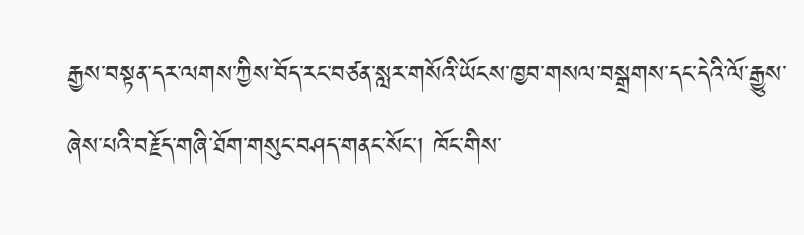རྒྱས་བསྟན་དར་ལགས་ཀྱིས་བོད་རང་བཙན་སླར་གསོའི་ཡོངས་ཁྱབ་གསལ་བསྒྲགས་དང་དེའི་ལོ་རྒྱུས་ཞེས་པའི་བརྗོད་གཞི་ཐོག་གསུང་བཤད་གནང་སོང་། ཁོང་གིས་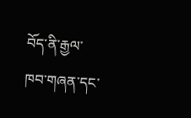བོད་ནི་རྒྱལ་ཁབ་གཞན་དང་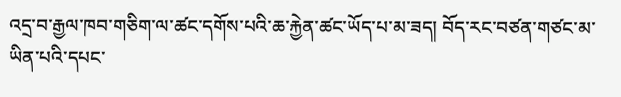འདྲ་བ་རྒྱལ་ཁབ་གཅིག་ལ་ཚང་དགོས་པའི་ཆ་རྐྱེན་ཚང་ཡོད་པ་མ་ཟད། བོད་རང་བཙན་གཙང་མ་ཡིན་པའི་དཔང་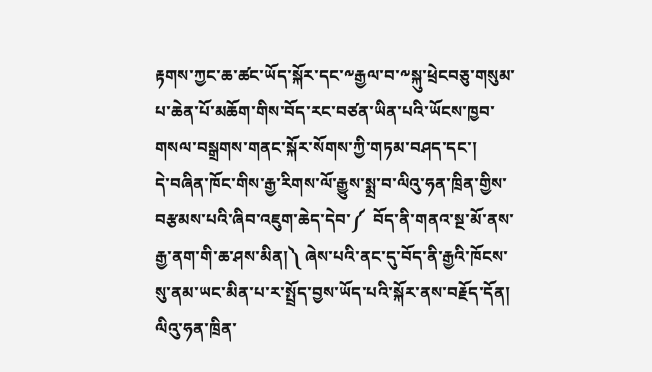རྟགས་ཀྱང་ཆ་ཚང་ཡོད་སྐོར་དང་༸རྒྱལ་བ་༸སྐུ་ཕྲེངབཅུ་གསུམ་པ་ཆེན་པོ་མཆོག་གིས་བོད་རང་བཙན་ཡིན་པའི་ཡོངས་ཁྱབ་གསལ་བསྒྲགས་གནང་སྐོར་སོགས་ཀྱི་གཏམ་བཤད་དང་།
དེ་བཞིན་ཁོང་གིས་རྒྱ་རིགས་ལོ་རྒྱུས་སྨྲ་བ་ལིའུ་ཧན་ཁྲིན་གྱིས་བརྩམས་པའི་ཞིབ་འཇུག་ཆེད་དེབ་༼  བོད་ནི་གནའ་སྔ་མོ་ནས་རྒྱ་ནག་གི་ཆ་ཤས་མིན།༽ ཞེས་པའི་ནང་དུ་བོད་ནི་རྒྱའི་ཁོངས་སུ་ནམ་ཡང་མིན་པ་ར་སྤྲོད་བྱས་ཡོད་པའི་སྐོར་ནས་བརྗོད་དོན། ལིའུ་ཧན་ཁྲིན་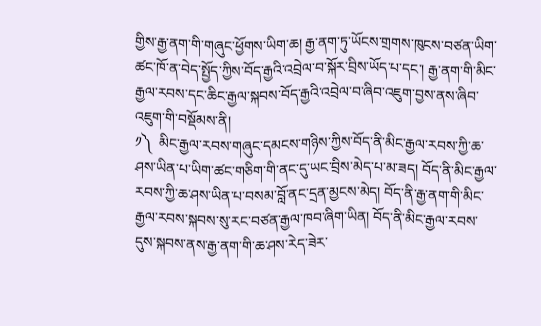གྱིས་རྒྱ་ནག་གི་གཞུང་ཕྱོགས་ཡིག་ཆ། རྒྱ་ནག་ཏུ་ཡོངས་གྲགས་ཁུངས་བཙན་ཡིག་ཚང་ཁོ་ན་བེད་སྤྱོད་ཀྱིས་བོད་རྒྱའི་འབྲེལ་བ་སྐོར་བྲིས་ཡོད་པ་དང་། རྒྱ་ནག་གི་མིང་རྒྱལ་རབས་དང་ཆིང་རྒྱལ་སྐབས་བོད་རྒྱའི་འབྲེལ་བ་ཞིབ་འཇུག་བྱས་ནས་ཞིབ་འཇུག་གི་བསྡོམས་ནི།
༡༽  མིང་རྒྱལ་རབས་གཞུང་དམངས་གཉིས་ཀྱིས་བོད་ནི་མིང་རྒྱལ་རབས་ཀྱི་ཆ་ཤས་ཡིན་པ་ཡིག་ཚང་གཅིག་གི་ནང་དུ་ཡང་བྲིས་མེད་པ་མ་ཟད། བོད་ནི་མིང་རྒྱལ་རབས་ཀྱི་ཆ་ཤས་ཡིན་པ་བསམ་བློ་ནང་དྲན་མྱངས་མེད། བོད་ནི་རྒྱ་ནག་གི་མིང་རྒྱལ་རབས་སྐབས་སུ་རང་བཙན་རྒྱལ་ཁབ་ཞིག་ཡིན། བོད་ནི་མིང་རྒྱལ་རབས་དུས་སྐབས་ནས་རྒྱ་ནག་གི་ཆ་ཤས་རེད་ཟེར་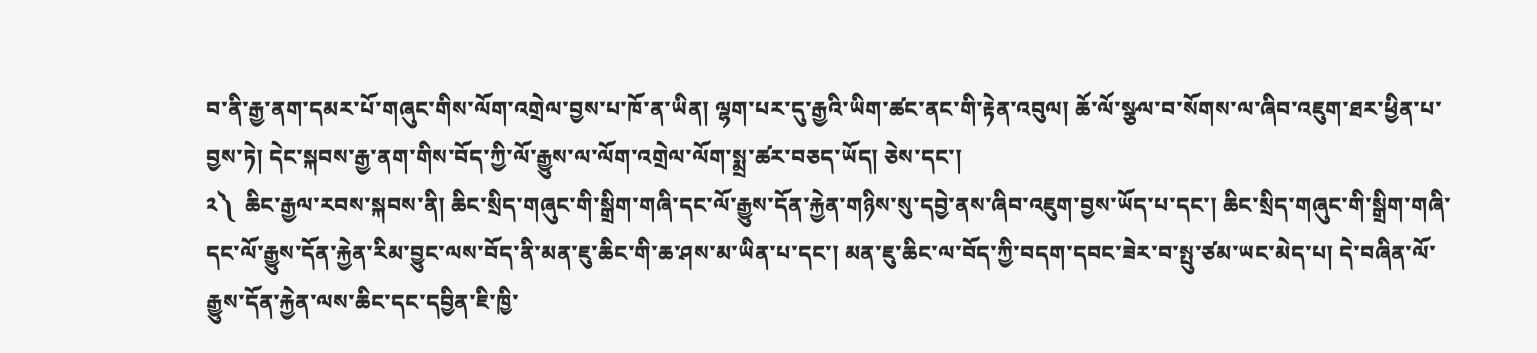བ་ནི་རྒྱ་ནག་དམར་པོ་གཞུང་གིས་ལོག་འགྲེལ་བྱས་པ་ཁོ་ན་ཡིན། ལྷག་པར་དུ་རྒྱའི་ཡིག་ཚང་ནང་གི་རྟེན་འབུལ། ཆོ་ལོ་སྩལ་བ་སོགས་ལ་ཞིབ་འཇུག་ཐར་ཕྱིན་པ་བྱས་ཏེ། དེང་སྐབས་རྒྱ་ནག་གིས་བོད་ཀྱི་ལོ་རྒྱུས་ལ་ལོག་འགྲེལ་ལོག་སྨྲ་ཚར་བཅད་ཡོད། ཅེས་དང་།
༢༽  ཆིང་རྒྱལ་རབས་སྐབས་ནི། ཆིང་སྲིད་གཞུང་གི་སྒྲིག་གཞི་དང་ལོ་རྒྱུས་དོན་རྐྱེན་གཉིས་སུ་དབྱེ་ནས་ཞིབ་འཇུག་བྱས་ཡོད་པ་དང་། ཆིང་སྲིད་གཞུང་གི་སྒྲིག་གཞི་དང་ལོ་རྒྱུས་དོན་རྐྱེན་རིམ་བྱུང་ལས་བོད་ནི་མན་ཇུ་ཆིང་གི་ཆ་ཤས་མ་ཡིན་པ་དང་། མན་ཇུ་ཆིང་ལ་བོད་ཀྱི་བདག་དབང་ཟེར་བ་སྤུ་ཙམ་ཡང་མེད་པ། དེ་བཞིན་ལོ་རྒྱུས་དོན་རྐྱེན་ལས་ཆིང་དང་དབྱིན་ཇི་ཁྱི་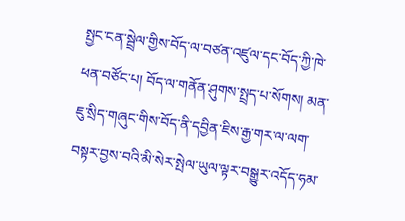སྤྱང་ངན་སྦྲེལ་གྱིས་བོད་ལ་བཙན་འཛུལ་དང་བོད་ཀྱི་ཁེ་ཕན་བཙོང་པ། བོད་ལ་གནོན་ཤུགས་སྤྲད་པ་སོགས། མན་ཇུ་སྲིད་གཞུང་གིས་བོད་ནི་དབྱིན་ཇིས་རྒྱ་གར་ལ་ལག་བསྟར་བྱས་བའི་མི་སེར་སྤེལ་ཡུལ་ལྟར་བསྒྱུར་འདོད་ཧམ་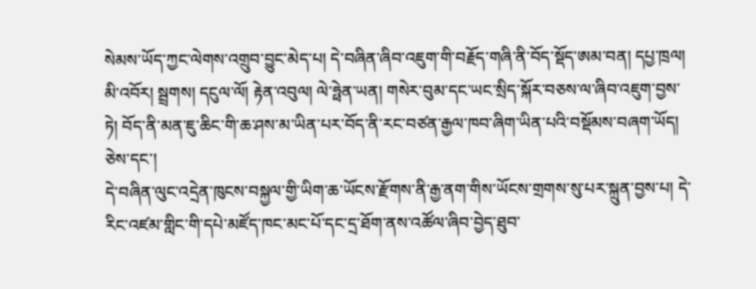སེམས་ཡོད་ཀྱང་ལེགས་འགྲུབ་བྱུང་མེད་པ། དེ་བཞིན་ཞིབ་འཇུག་གི་བརྗོད་གཞི་ནི་བོད་སྡོད་ཨམ་བན། དཔྱ་ཁྲལ། མི་འབོར། སྦྲགས། དངུལ་ལོ། རྟེན་འབུལ། ལེ་ཧྥེན་ཡན། གསེར་བུམ་དང་ཡང་སྲིད་སྐོར་བཅས་ལ་ཞིབ་འཇུག་བྱས་ཏེ། བོད་ནི་མན་ཇུ་ཆིང་གི་ཆ་ཤས་མ་ཡིན་པར་བོད་ནི་རང་བཙན་རྒྱལ་ཁབ་ཞིག་ཡིན་པའི་བསྡོམས་བཞག་ཡོད། ཅེས་དང་།
དེ་བཞིན་ལུང་འདྲེན་ཁུངས་བསྐྱལ་གྱི་ཡིག་ཆ་ཡོངས་རྫོགས་ནི་རྒྱ་ནག་གིས་ཡོངས་གྲགས་སུ་པར་སྐྲུན་བྱས་པ། དེ་རིང་འཛམ་གླིང་གི་དཔེ་མཛོད་ཁང་མང་པོ་དང་དྲ་ཐོག་ནས་འཚོལ་ཞིབ་བྱེད་ཐུབ་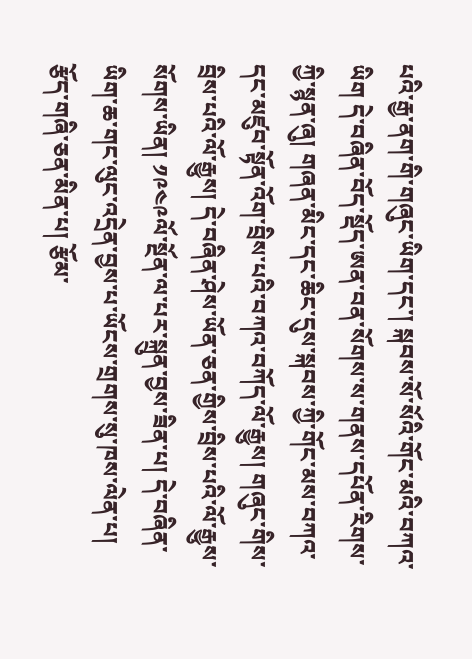པའི་རྒྱ་ནག་གི་གཞུང་ཡིག་དང་། སྐབས་སོ་སོའི་གོང་མའི་བཀའ་ཡིག དེ་བཞིན་བོད་སྡོད་ཨན་བན་སོགས་ས་གནས་དཔོན་རིགས་ཀྱི་སྙན་ཞུ། གཞན་མིང་དང་ཆིང་དུས་སྐབས་ཀྱི་གོང་མས་བཀའ་དང་མཛུབ་སྟོན་འོག་བྲིས་པའི་བཀའ་བཀོད་ལོ་རྒྱུས། གཞུང་གིས་བྲིས་པའི་ལོ་རྒྱུས། དེ་བཞིན་ཤེས་ཡོན་ཅན་གྱིས་བྲིས་པའི་ལོ་རྒྱུས་སོགས་ཡིན། ༡༩༤༩ལོ་སྔོན་ལ་པར་སྐྲུན་བྱས་ཟིན་པ། དེ་བཞིན་ཡིག་ཆ་གང་ལུང་འདྲེན་བྱས་པ་ཡོངས་གྲགས་སུ་ཁས་ལེན་པ། རྩོད་གཞི་ཅན་མིན་པ། རྩོམ་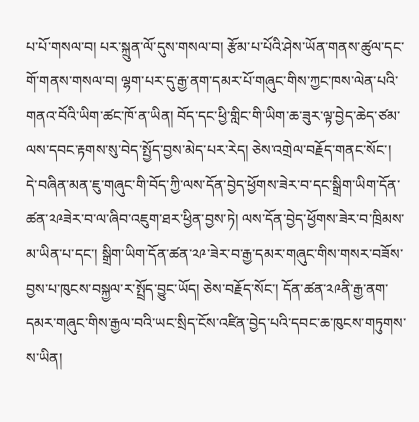པ་པོ་གསལ་བ། པར་སྐྲུན་ལོ་དུས་གསལ་བ། རྩོམ་པ་པོའི་ཤེས་ཡོན་གནས་ཚུལ་དང་གོ་གནས་གསལ་བ། ལྷག་པར་དུ་རྒྱ་ནག་དམར་པོ་གཞུང་གིས་ཀྱང་ཁས་ལེན་པའི་གནའ་བོའི་ཡིག་ཚང་ཁོ་ན་ཡིན། བོད་དང་ཕྱི་གླིང་གི་ཡིག་ཆ་ཟུར་ལྟ་བྱེད་ཆེད་ཙམ་ལས་དབང་རྟགས་སུ་བེད་སྤྱོད་བྱས་མེད་པར་རེད། ཅེས་འགྲེལ་བརྗོད་གནང་སོང་།
དེ་བཞིན་མན་ཇུ་གཞུང་གི་བོད་ཀྱི་ལས་དོན་བྱེད་ཕྱོགས་ཟེར་བ་དང་སྒྲིག་ཡིག་དོན་ཚན་༢༩ཟེར་བ་ལ་ཞིབ་འཇུག་ཐར་ཕྱིན་བྱས་ཏེ། ལས་དོན་བྱེད་ཕྱོགས་ཟེར་བ་ཁྲིམས་མ་ཡིན་པ་དང་། སྒྲིག་ཡིག་དོན་ཚན་༢༩་ཟེར་བ་རྒྱ་དམར་གཞུང་གིས་གསར་བཟོས་བྱས་པ་ཁུངས་བསྐྱལ་ར་སྤྲོད་བྱུང་ཡོད། ཅེས་བརྗོད་སོང་། དོན་ཚན་༢༩ནི་རྒྱ་ནག་དམར་གཞུང་གིས་རྒྱལ་བའི་ཡང་སྲིད་ངོས་འཛིན་བྱེད་པའི་དབང་ཆ་ཁུངས་གཏུགས་ས་ཡིན།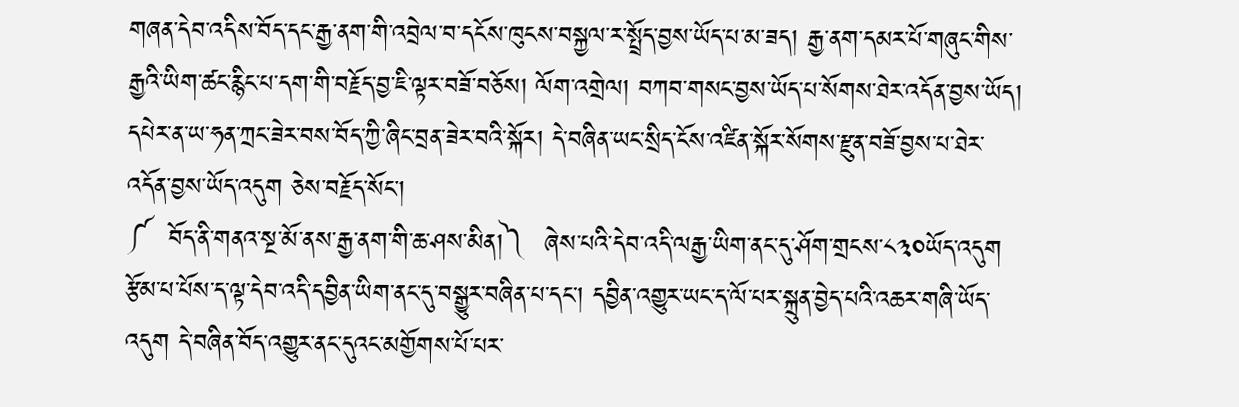གཞན་དེབ་འདིས་བོད་དང་རྒྱ་ནག་གི་འབྲེལ་བ་དངོས་ཁུངས་བསྐྱལ་ར་སྤྲོད་བྱས་ཡོད་པ་མ་ཟད། རྒྱ་ནག་དམར་པོ་གཞུང་གིས་རྒྱའི་ཡིག་ཚང་རྙིང་པ་དག་གི་བརྗོད་བྱ་ཇི་ལྟར་བཟོ་བཅོས། ལོག་འགྲེལ། བཀབ་གསང་བྱས་ཡོད་པ་སོགས་ཐེར་འདོན་བྱས་ཡོད། དཔེར་ན་ཡ་ཧན་ཀྲང་ཟེར་བས་བོད་ཀྱི་ཞིང་བྲན་ཟེར་བའི་སྐོར། དེ་བཞིན་ཡང་སྲིད་ངོས་འཛིན་སྐོར་སོགས་རྫུན་བཟོ་བྱས་པ་ཐེར་འདོན་བྱས་ཡོད་འདུག ཅེས་བརྗོད་སོང་།
༼  བོད་ནི་གནའ་སྔ་མོ་ནས་རྒྱ་ནག་གི་ཆ་ཤས་མིན།༽  ཞེས་པའི་དེབ་འདི་ལརྒྱ་ཡིག་ནང་དུ་ཤོག་གྲངས་༨༣༠ཡོད་འདུག རྩོམ་པ་པོས་ད་ལྟ་དེབ་འདི་དབྱིན་ཡིག་ནང་དུ་བསྒྱུར་བཞིན་པ་དང་། དབྱིན་འགྱུར་ཡང་ད་ལོ་པར་སྐྲུན་བྱེད་པའི་འཆར་གཞི་ཡོད་འདུག དེ་བཞིན་བོད་འགྱུར་ནང་དུའང་མགྱོགས་པོ་པར་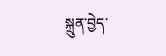སྐྲུན་བྱེད་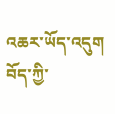འཆར་ཡོད་འདུག
བོད་ཀྱི་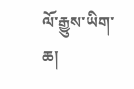ལོ་རྒྱུས་ཡིག་ཆ།